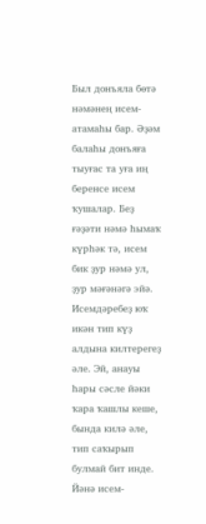Был донъяла бөтә нәмәнең исем-атамаһы бар. Әҙәм балаһы донъяға тыуғас та уға иң беренсе исем ҡушалар. Беҙ ғәҙәти нәмә һымаҡ күрһәк тә, исем бик ҙур нәмә ул, ҙур мәғәнәгә эйә. Исемдәребеҙ юҡ икән тип күҙ алдына килтерегеҙ әле. Эй, анауы һары сәсле йәки ҡара ҡашлы кеше, бында килә әле, тип саҡырып булмай бит инде. Йәнә исем-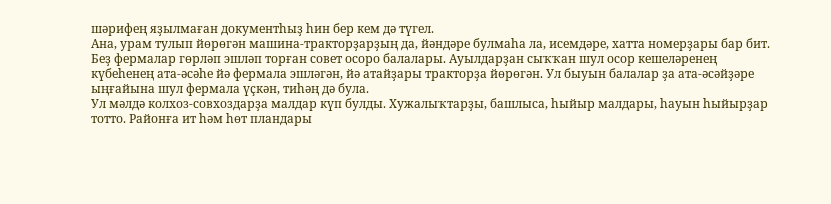шәрифең яҙылмаған документһыҙ һин бер кем дә түгел.
Ана, урам тулып йөрөгән машина-тракторҙарҙың да, йәндәре булмаһа ла, исемдәре, хатта номерҙары бар бит.
Беҙ фермалар гөрләп эшләп торған совет осоро балалары. Ауылдарҙан сыҡҡан шул осор кешеләренең күбеһенең ата-әсәһе йә фермала эшләгән, йә атайҙары тракторҙа йөрөгән. Ул быуын балалар ҙа ата-әсәйҙәре ыңғайына шул фермала үҫкән, тиһәң дә була.
Ул мәлдә колхоз-совхоздарҙа малдар күп булды. Хужалыҡтарҙы, башлыса, һыйыр малдары, һауын һыйырҙар тотто. Районға ит һәм һөт пландары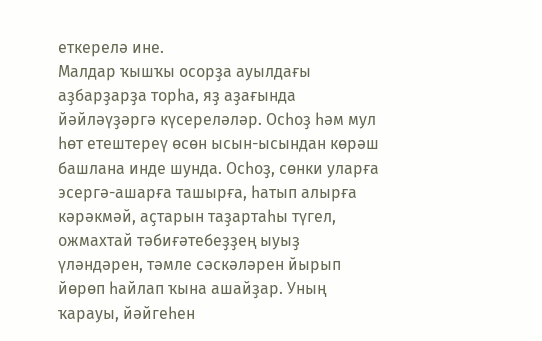еткерелә ине.
Малдар ҡышҡы осорҙа ауылдағы аҙбарҙарҙа торһа, яҙ аҙағында йәйләүҙәргә күсереләләр. Осһоҙ һәм мул һөт етештереү өсөн ысын-ысындан көрәш башлана инде шунда. Осһоҙ, сөнки уларға эсергә-ашарға ташырға, һатып алырға кәрәкмәй, аҫтарын таҙартаһы түгел, ожмахтай тәбиғәтебеҙҙең ыуыҙ үләндәрен, тәмле сәскәләрен йырып йөрөп һайлап ҡына ашайҙар. Уның ҡарауы, йәйгеһен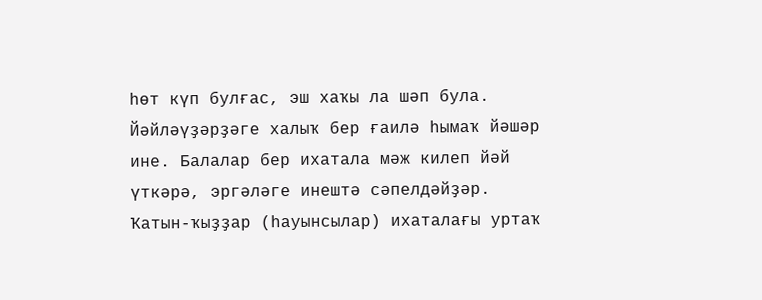һөт күп булғас, эш хаҡы ла шәп була.
Йәйләүҙәрҙәге халыҡ бер ғаилә һымаҡ йәшәр ине. Балалар бер ихатала мәж килеп йәй үткәрә, эргәләге инештә сәпелдәйҙәр. Ҡатын-ҡыҙҙар (һауынсылар) ихаталағы уртаҡ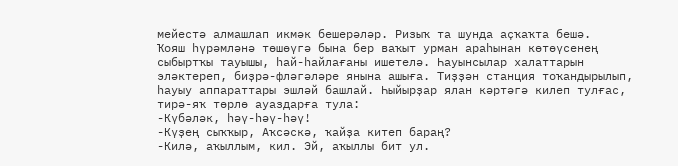мейестә алмашлап икмәк бешерәләр. Ризыҡ та шунда аҫҡаҡта бешә.
Ҡояш һүрәмләнә төшөүгә бына бер ваҡыт урман араһынан көтөүсенең сыбыртҡы тауышы, һай-һайлағаны ишетелә. Һауынсылар халаттарын эләктереп, биҙрә-фләгәләре янына ашыға. Тиҙҙән станция тоҡандырылып, һауыу аппараттары эшләй башлай. Һыйырҙар ялан кәртәгә килеп тулғас, тирә-яҡ төрлө ауаздарға тула:
-Күбәләк, һәү-һәү-һәү!
-Күҙең сыҡҡыр, Аҡсәскә, ҡайҙа китеп бараң?
-Килә, аҡыллым, кил. Эй, аҡыллы бит ул.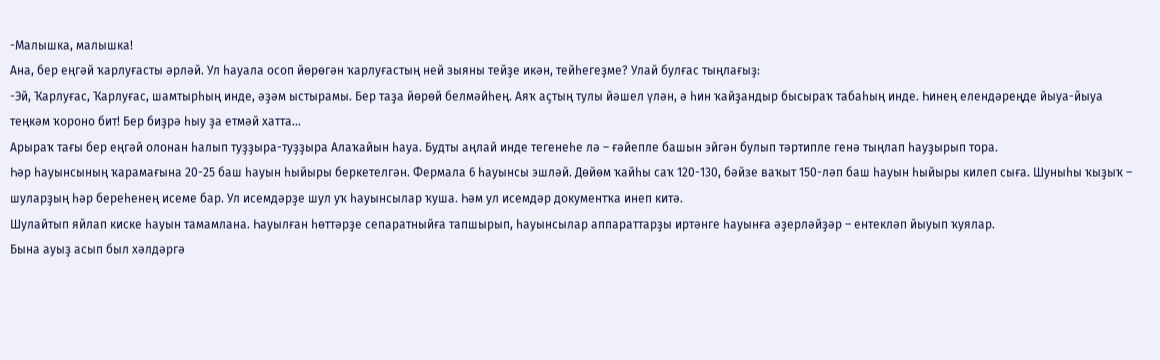-Малышка, малышка!
Ана, бер еңгәй ҡарлуғасты әрләй. Ул һауала осоп йөрөгән ҡарлуғастың ней зыяны тейҙе икән, тейһегеҙме? Улай булғас тыңлағыҙ:
-Эй, Ҡарлуғас, Ҡарлуғас, шамтырһың инде, әҙәм ыстырамы. Бер таҙа йөрөй белмәйһең. Аяҡ аҫтың тулы йәшел үлән, ә һин ҡайҙандыр бысыраҡ табаһың инде. Һинең елендәреңде йыуа-йыуа теңкәм ҡороно бит! Бер биҙрә һыу ҙа етмәй хатта...
Арыраҡ тағы бер еңгәй олонан һалып туҙҙыра-туҙҙыра Алаҡайын һауа. Будты аңлай инде тегенеһе лә – ғәйепле башын эйгән булып тәртипле генә тыңлап һауҙырып тора.
Һәр һауынсының ҡарамағына 20-25 баш һауын һыйыры беркетелгән. Фермала 6 һауынсы эшләй. Дөйөм ҡайһы саҡ 120-130, бәйзе ваҡыт 150-ләп баш һауын һыйыры килеп сыға. Шуныһы ҡыҙыҡ – шуларҙың һәр береһенең исеме бар. Ул исемдәрҙе шул уҡ һауынсылар ҡуша. Һәм ул исемдәр документҡа инеп китә.
Шулайтып яйлап киске һауын тамамлана. Һауылған һөттәрҙе сепаратныйға тапшырып, һауынсылар аппараттарҙы иртәнге һауынға әҙерләйҙәр – ентекләп йыуып ҡуялар.
Бына ауыҙ асып был хәлдәргә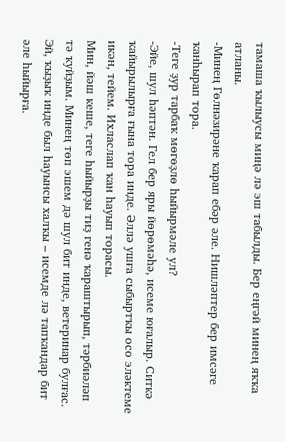тамаша ҡылыусы миңә лә эш табылды. Бер еңгәй минең яҡҡа атланы.
-Минең Гөлнәзирәне ҡарап ебәр әле. Нишләптер бер имсәге ҡанһырап тора.
-Теге ҙур тарбаҡ мөгөҙлө һыйырмәле ул?
-Эйе, шул һәптән. Гел бер яры йөрөмәһә, исеме юғалыр. Ситкә ҡайырылырға ғына тора инде. Әллә ушға сыбыртҡы осо эләктеме икән, тейем. Ихласлап ҡан һауып торасы.
Мин, йәш кеше, теге һыйырҙы тиҙ генә ҡараштырып, тәрбиәләп тә ҡуйҙым. Минең төп эшем дә шул бит инде, ветеринар булғас.
Эй, ҡыҙыҡ инде был һауынсы халҡы – исемде лә тапҡандар бит әле һыйырға.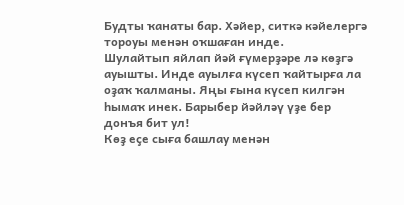Будты ҡанаты бар. Хәйер, ситкә кәйелергә тороуы менән оҡшаған инде.
Шулайтып яйлап йәй ғүмерҙәре лә көҙгә ауышты. Инде ауылға күсеп ҡайтырға ла оҙаҡ ҡалманы. Яңы ғына күсеп килгән һымаҡ инек. Барыбер йәйләү үҙе бер донъя бит ул!
Көҙ еҫе сыға башлау менән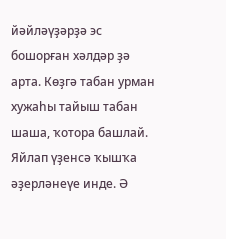йәйләүҙәрҙә эс бошорған хәлдәр ҙә арта. Көҙгә табан урман хужаһы тайыш табан шаша, ҡотора башлай. Яйлап үҙенсә ҡышҡа әҙерләнеүе инде. Ә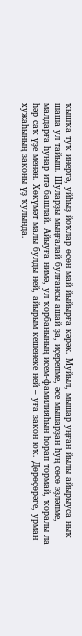ҡышҡа туҡ инергә, уйһыҙ йоҡлар өсөн май йыйырға кәрәк. Муйыл, мышар уңған йылы айырыуса ныҡ шаша ул тайыш. Шуларҙы мыңғалай булғансы ашай ҙа, иҫерепме, әсе мышарҙан һуң сөсө эҙләпме, малдарға һунар итә башлай. Айыуға нимә, ул ҡорбанының исем-фамилияһын һорап тормай, ҡоралы ла һәр саҡ үҙе менән. Хөкүмәт малы булды ней, айырым кешенеке ней – уға закон юҡ. Дөрөҫөрәге, урман хужаһының законы үҙ ҡулында.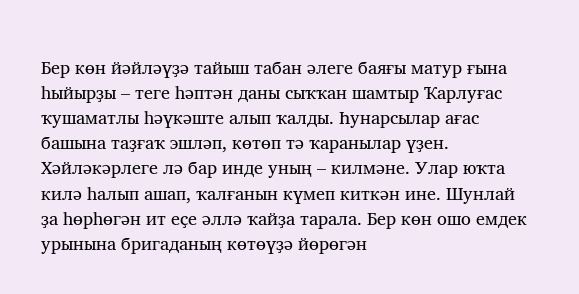Бер көн йәйләүҙә тайыш табан әлеге баяғы матур ғына һыйырҙы – теге һәптән даны сыҡҡан шамтыр Ҡарлуғас ҡушаматлы һәүкәште алып ҡалды. Һунарсылар ағас башына таҙғаҡ эшләп, көтөп тә ҡаранылар үҙен. Хәйләкәрлеге лә бар инде уның – килмәне. Улар юҡта килә һалып ашап, ҡалғанын күмеп киткән ине. Шунлай ҙа һөрһөгән ит еҫе әллә ҡайҙа тарала. Бер көн ошо емдек урынына бригаданың көтөүҙә йөрөгән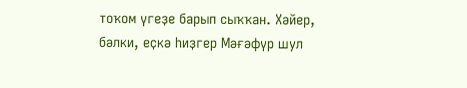тоҡом үгеҙе барып сыҡҡан. Хәйер, бәлки, еҫкә һиҙгер Мәғәфүр шул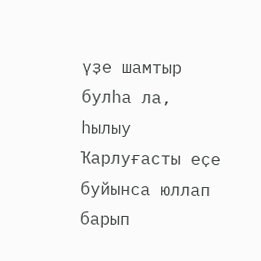үҙе шамтыр булһа ла, һылыу Ҡарлуғасты еҫе буйынса юллап барып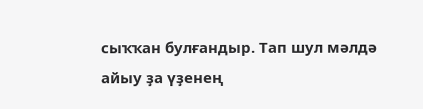сыҡҡан булғандыр. Тап шул мәлдә айыу ҙа үҙенең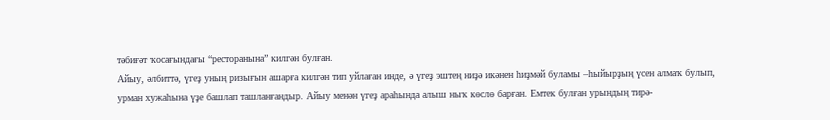тәбиғәт ҡосағындағы “ресторанына” килгән булған.
Айыу, әлбиттә, үгеҙ уның ризығын ашарға килгән тип уйлаған инде, ә үгеҙ эштең ниҙә икәнен һиҙмәй буламы –һыйырҙың үсен алмаҡ булып, урман хужаһына үҙе башлап ташланғандыр. Айыу менән үгеҙ араһында алыш ныҡ көслө барған. Емтек булған урындың тирә-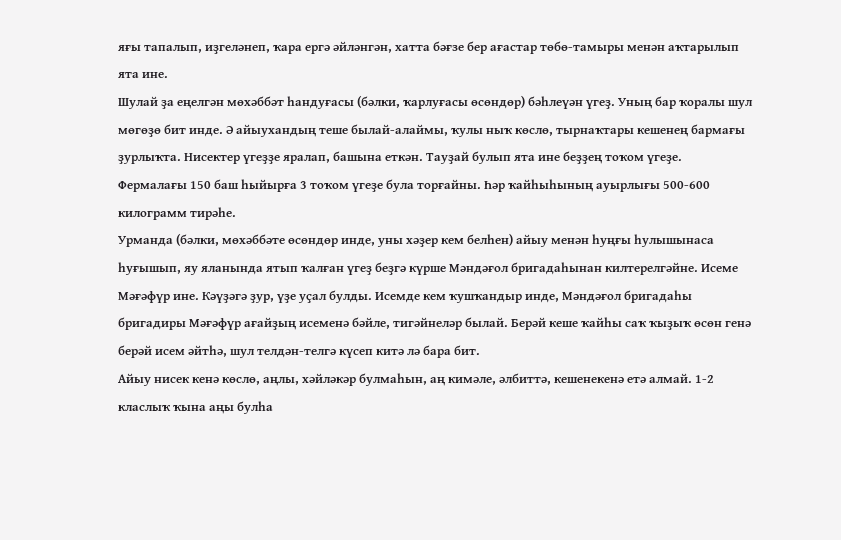яғы тапалып, иҙгеләнеп, ҡара ергә әйләнгән, хатта бәғзе бер ағастар төбө-тамыры менән аҡтарылып ята ине.
Шулай ҙа еңелгән мөхәббәт һандуғасы (бәлки, ҡарлуғасы өсөндөр) бәһлеүән үгеҙ. Уның бар ҡоралы шул мөгөҙө бит инде. Ә айыухандың теше былай-алаймы, ҡулы ныҡ көслө, тырнаҡтары кешенең бармағы ҙурлыҡта. Нисектер үгеҙҙе яралап, башына еткән. Тауҙай булып ята ине беҙҙең тоҡом үгеҙе.
Фермалағы 150 баш һыйырға 3 тоҡом үгеҙе була торғайны. Һәр ҡайһыһының ауырлығы 500-600 килограмм тирәһе.
Урманда (бәлки, мөхәббәте өсөндөр инде, уны хәҙер кем белһен) айыу менән һуңғы һулышынаса һуғышып, яу яланында ятып ҡалған үгеҙ беҙгә күрше Мәндәғол бригадаһынан килтерелгәйне. Исеме Мәғәфүр ине. Кәүҙәгә ҙур, үҙе уҫал булды. Исемде кем ҡушҡандыр инде, Мәндәғол бригадаһы бригадиры Мәғәфүр ағайҙың исеменә бәйле, тигәйнеләр былай. Берәй кеше ҡайһы саҡ ҡыҙыҡ өсөн генә берәй исем әйтһә, шул телдән-телгә күсеп китә лә бара бит.
Айыу нисек кенә көслө, аңлы, хәйләкәр булмаһын, аң кимәле, әлбиттә, кешенекенә етә алмай. 1-2 класлыҡ ҡына аңы булһа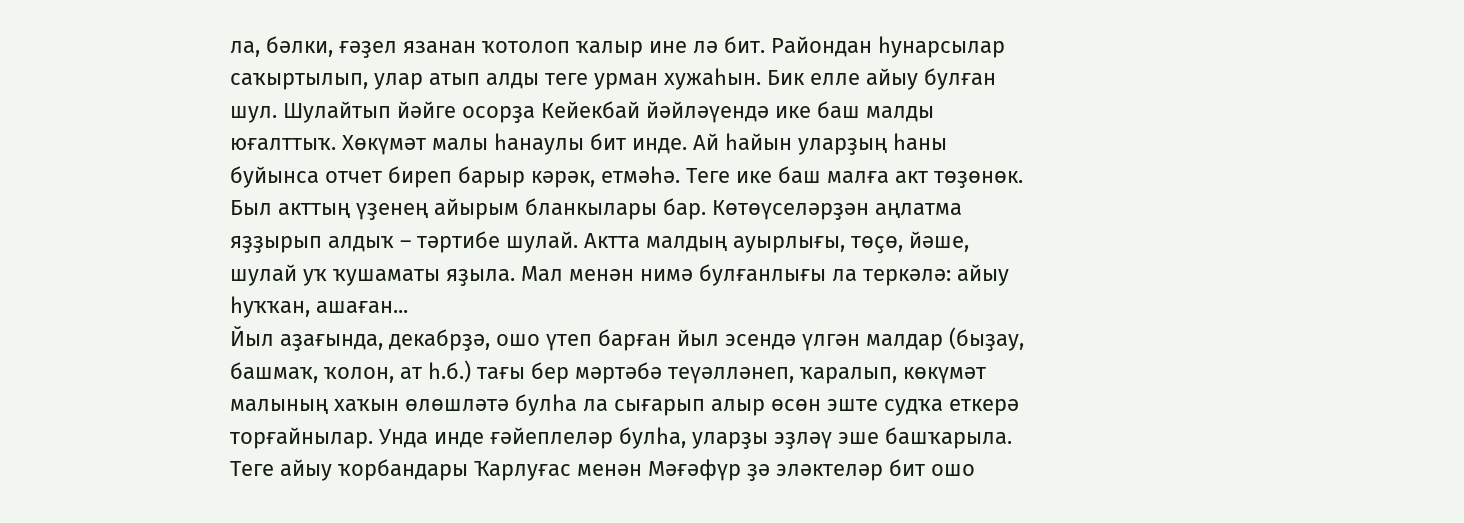ла, бәлки, ғәҙел язанан ҡотолоп ҡалыр ине лә бит. Райондан һунарсылар саҡыртылып, улар атып алды теге урман хужаһын. Бик елле айыу булған шул. Шулайтып йәйге осорҙа Кейекбай йәйләүендә ике баш малды юғалттыҡ. Хөкүмәт малы һанаулы бит инде. Ай һайын уларҙың һаны буйынса отчет биреп барыр кәрәк, етмәһә. Теге ике баш малға акт төҙөнөк. Был акттың үҙенең айырым бланкылары бар. Көтөүселәрҙән аңлатма яҙҙырып алдыҡ – тәртибе шулай. Актта малдың ауырлығы, төҫө, йәше, шулай уҡ ҡушаматы яҙыла. Мал менән нимә булғанлығы ла теркәлә: айыу һуҡҡан, ашаған...
Йыл аҙағында, декабрҙә, ошо үтеп барған йыл эсендә үлгән малдар (быҙау, башмаҡ, ҡолон, ат һ.б.) тағы бер мәртәбә теүәлләнеп, ҡаралып, көкүмәт малының хаҡын өлөшләтә булһа ла сығарып алыр өсөн эште судҡа еткерә торғайнылар. Унда инде ғәйеплеләр булһа, уларҙы эҙләү эше башҡарыла.
Теге айыу ҡорбандары Ҡарлуғас менән Мәғәфүр ҙә эләктеләр бит ошо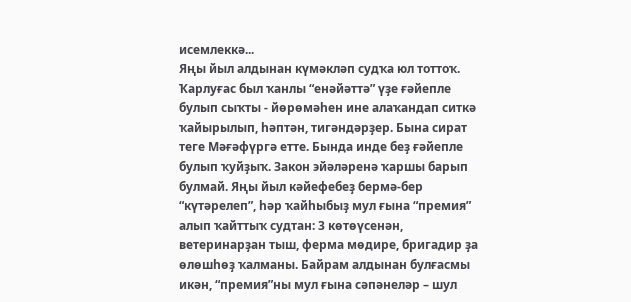исемлеккә...
Яңы йыл алдынан күмәкләп судҡа юл тоттоҡ. Ҡарлуғас был ҡанлы “енәйәттә” үҙе ғәйепле булып сыҡты - йөрөмәһен ине алаҡандап ситкә ҡайырылып, һәптән, тигәндәрҙер. Бына сират теге Мәғәфүргә етте. Бында инде беҙ ғәйепле булып ҡуйҙыҡ. Закон эйәләренә ҡаршы барып булмай. Яңы йыл кәйефебеҙ бермә-бер “күтәрелеп”, һәр ҡайһыбыҙ мул ғына “премия” алып ҡайттыҡ судтан: 3 көтөүсенән, ветеринарҙан тыш, ферма мөдире, бригадир ҙа өлөшһөҙ ҡалманы. Байрам алдынан булғасмы икән, “премия”ны мул ғына сәпәнеләр – шул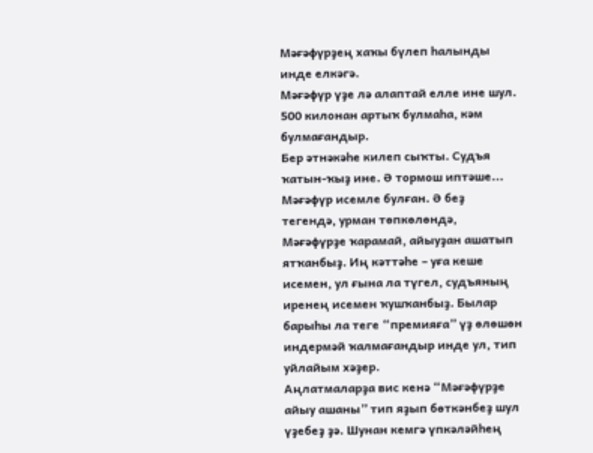Мәғәфүрҙең хаҡы бүлеп һалынды инде елкәгә.
Мәғәфүр үҙе лә алаптай елле ине шул. 500 килонан артыҡ булмаһа, кәм булмағандыр.
Бер әтнәкәһе килеп сыҡты. Судъя ҡатын-ҡыҙ ине. Ә тормош иптәше... Мәғәфүр исемле булған. Ә беҙ тегендә, урман төпкөлөндә, Мәғәфүрҙе ҡарамай, айыуҙан ашатып ятҡанбыҙ. Иң кәттәһе – уға кеше исемен, ул ғына ла түгел, судъяның иренең исемен ҡушҡанбыҙ. Былар барыһы ла теге “премияға” үҙ өлөшөн индермәй ҡалмағандыр инде ул, тип уйлайым хәҙер.
Аңлатмаларҙа вис кенә “Мәғәфүрҙе айыу ашаны” тип яҙып бөткәнбеҙ шул үҙебеҙ ҙә. Шунан кемгә үпкәләйһең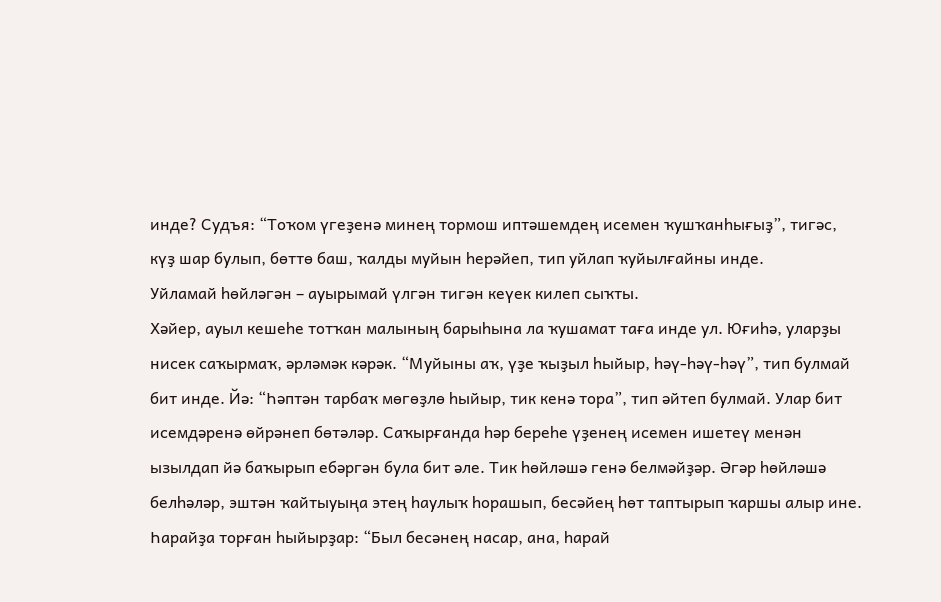инде? Судъя: “Тоҡом үгеҙенә минең тормош иптәшемдең исемен ҡушҡанһығыҙ”, тигәс, күҙ шар булып, бөттө баш, ҡалды муйын һерәйеп, тип уйлап ҡуйылғайны инде.
Уйламай һөйләгән – ауырымай үлгән тигән кеүек килеп сыҡты.
Хәйер, ауыл кешеһе тотҡан малының барыһына ла ҡушамат таға инде ул. Юғиһә, уларҙы нисек саҡырмаҡ, әрләмәк кәрәк. “Муйыны аҡ, үҙе ҡыҙыл һыйыр, һәү-һәү-һәү”, тип булмай бит инде. Йә: “Һәптән тарбаҡ мөгөҙлө һыйыр, тик кенә тора”, тип әйтеп булмай. Улар бит исемдәренә өйрәнеп бөтәләр. Саҡырғанда һәр береһе үҙенең исемен ишетеү менән ызылдап йә баҡырып ебәргән була бит әле. Тик һөйләшә генә белмәйҙәр. Әгәр һөйләшә белһәләр, эштән ҡайтыуыңа этең һаулыҡ һорашып, бесәйең һөт таптырып ҡаршы алыр ине. Һарайҙа торған һыйырҙар: “Был бесәнең насар, ана, һарай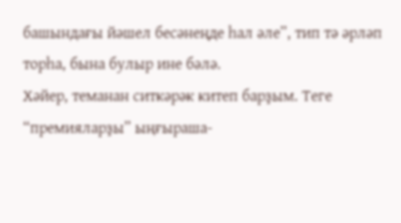башындағы йәшел бесәнеңде һал әле”, тип тә әрләп торһа, бына булыр ине бәлә.
Хәйер, теманан ситкәрәк китеп барҙым. Теге “премияларҙы” ыңғыраша-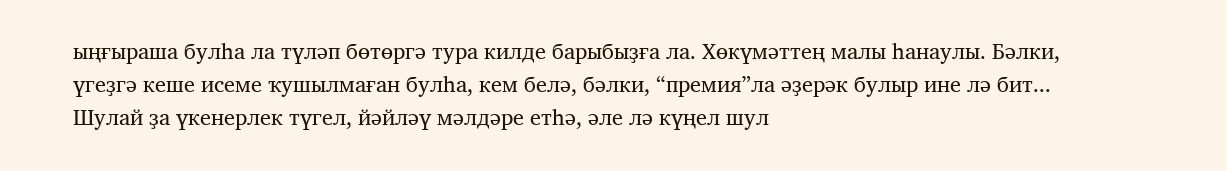ыңғыраша булһа ла түләп бөтөргә тура килде барыбыҙға ла. Хөкүмәттең малы һанаулы. Бәлки, үгеҙгә кеше исеме ҡушылмаған булһа, кем белә, бәлки, “премия”ла әҙерәк булыр ине лә бит...
Шулай ҙа үкенерлек түгел, йәйләү мәлдәре етһә, әле лә күңел шул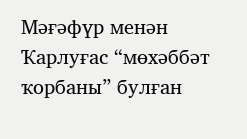Мәғәфүр менән Ҡарлуғас “мөхәббәт ҡорбаны” булған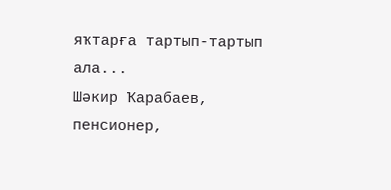яҡтарға тартып-тартып ала...
Шәкир Ҡарабаев, пенсионер,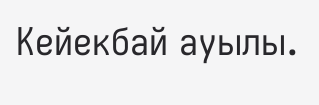Кейекбай ауылы.